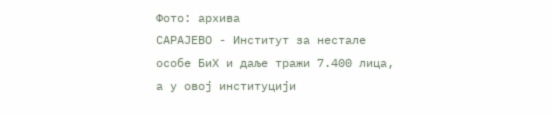Фото: архива
САРАЈЕВО - Институт за нестале особе БиХ и даље тражи 7.400 лица, а у овој институцији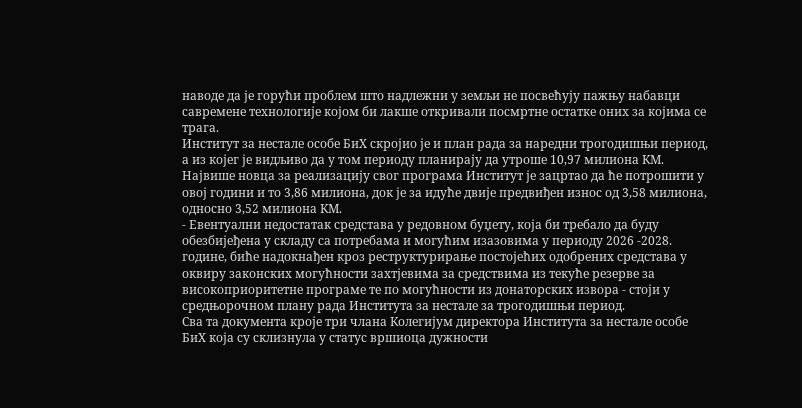наводе да је горући проблем што надлежни у земљи не посвећују пажњу набавци савремене технологије којом би лакше откривали посмртне остатке оних за којима се трага.
Институт за нестале особе БиХ скројио је и план рада за наредни трогодишњи период, а из којег је видљиво да у том периоду планирају да утроше 10,97 милиона КМ.
Највише новца за реализацију свог програма Институт је зацртао да ће потрошити у овој години и то 3,86 милиона, док је за идуће двије предвиђен износ од 3,58 милиона, односно 3,52 милиона КМ.
- Евентуални недостатак средстава у редовном буџету, која би требало да буду обезбијеђена у складу са потребама и могућим изазовима у периоду 2026 -2028. године, биће надокнађен кроз реструктурирање постојећих одобрених средстава у оквиру законских могућности захтјевима за средствима из текуће резерве за високоприоритетне програме те по могућности из донаторских извора - стоји у средњорочном плану рада Института за нестале за трогодишњи период.
Сва та документа кроје три члана Колегијум директора Института за нестале особе БиХ која су склизнула у статус вршиоца дужности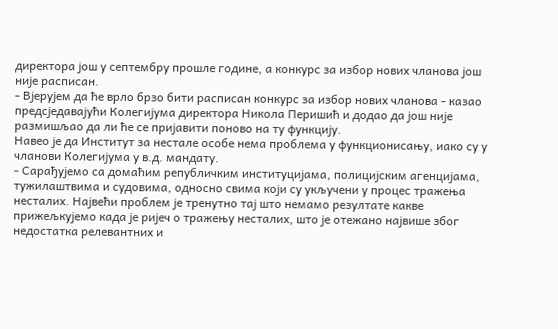директора још у септембру прошле године, а конкурс за избор нових чланова још није расписан.
- Вјерујем да ће врло брзо бити расписан конкурс за избор нових чланова - казао предсједавајући Колегијума директора Никола Перишић и додао да још није размишљао да ли ће се пријавити поново на ту функцију.
Навео је да Институт за нестале особе нема проблема у функционисању, иако су у чланови Колегијума у в.д. мандату.
- Сарађујемо са домаћим републичким институцијама, полицијским агенцијама, тужилаштвима и судовима, односно свима који су укључени у процес тражења несталих. Највећи проблем је тренутно тај што немамо резултате какве прижељкујемо када је ријеч о тражењу несталих, што је отежано највише због недостатка релевантних и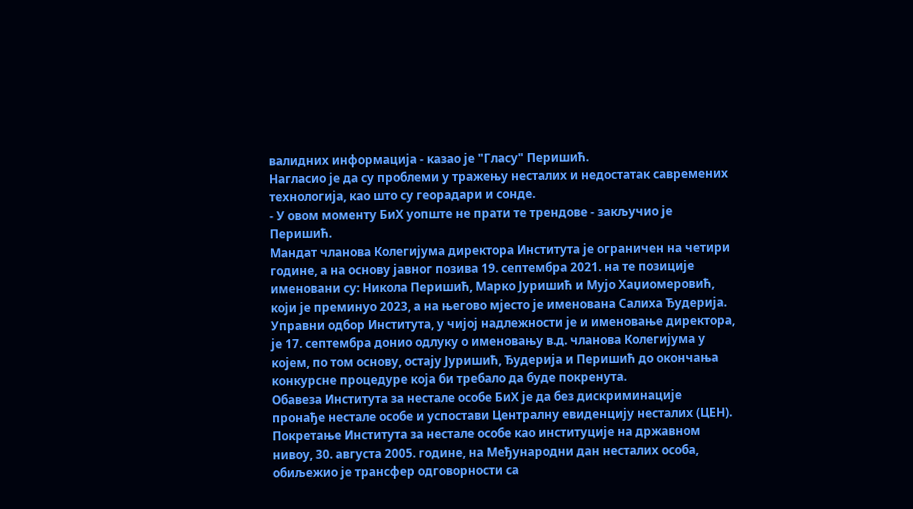валидних информација - казао је "Гласу" Перишић.
Нагласио је да су проблеми у тражењу несталих и недостатак савремених технологија, као што су георадари и сонде.
- У овом моменту БиХ уопште не прати те трендове - закључио је Перишић.
Мандат чланова Колегијума директора Института је ограничен на четири године, а на основу јавног позива 19. септембра 2021. на те позиције именовани су: Никола Перишић, Марко Јуришић и Мујо Хаџиомеровић, који је преминуо 2023, а на његово мјесто је именована Салиха Ђудерија.
Управни одбор Института, у чијој надлежности је и именовање директора, је 17. септембра донио одлуку о именовању в.д. чланова Колегијума у којем, по том основу, остају Јуришић, Ђудерија и Перишић до окончања конкурсне процедуре која би требало да буде покренута.
Обавеза Института за нестале особе БиХ је да без дискриминације пронађе нестале особе и успостави Централну евиденцију несталих (ЦЕН).
Покретање Института за нестале особе као институције на државном нивоу, 30. августа 2005. године, на Међународни дан несталих особа, обиљежио је трансфер одговорности са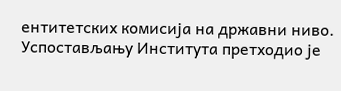ентитетских комисија на државни ниво.
Успостављању Института претходио је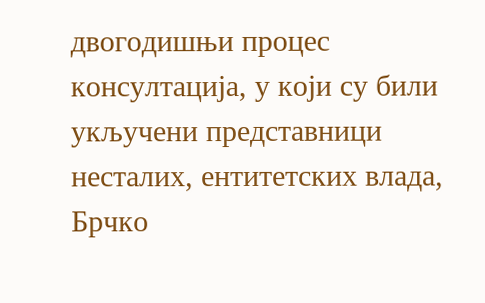двогодишњи процес консултација, у који су били укључени представници несталих, ентитетских влада, Брчко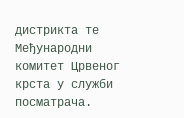дистрикта те Међународни комитет Црвеног крста у служби посматрача.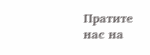Пратите нас на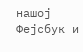нашој Фејсбук и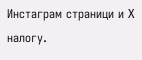Инстаграм страници и X налогу.